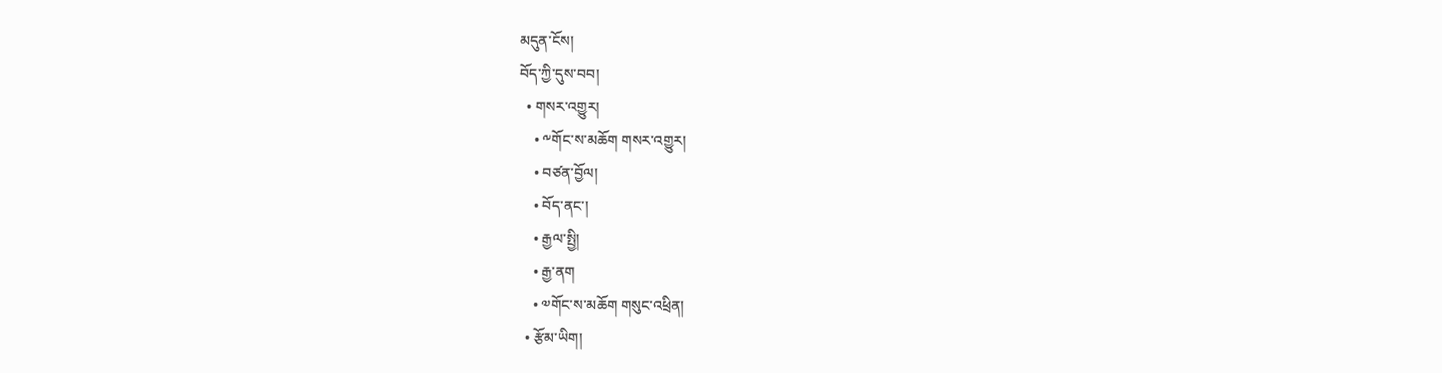མདུན་ངོས།
བོད་ཀྱི་དུས་བབ།
  • གསར་འགྱུར།
    • ༸གོང་ས་མཆོག གསར་འགྱུར།
    • བཙན་བྱོལ།
    • བོད་ནང་།
    • རྒྱལ་སྤྱི།
    • རྒྱ་ནག
    • ༧གོང་ས་མཆོག གསུང་འཕྲིན།
  • རྩོམ་ཡིག།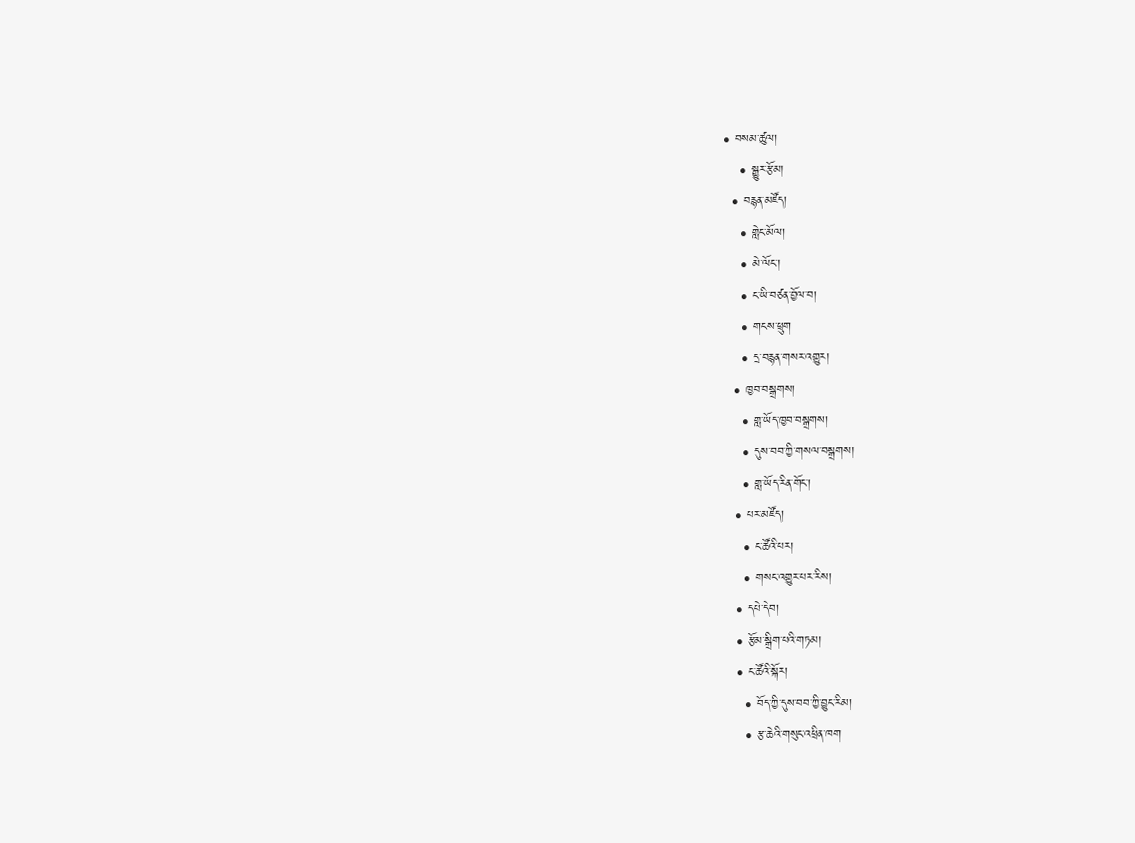• བསམ་ཚུལ།
    • སྒྱུར་རྩོམ།
  • བརྙན་མཛོད།
    • གླེང་མོལ།
    • མེ་ལོང་།
    • ང་ཡི་བཙན་བྱོལ་བ།
    • གངས་ཕྲུག
    • དྲ་བརྙན་གསར་འགྱུར།
  • ཁྱབ་བསྒྲགས།
    • གླ་ཡོད་ཁྱབ་བསྒྲགས།
    • དུས་བབ་ཀྱི་གསལ་བསྒྲགས།
    • གླ་ཡོད་རིན་གོང་།
  • པར་མཛོད།
    • ང་ཚོའི་པར།
    • གསང་འགྱུར་པར་རིས།
  • དཔེ་དེབ།
  • རྩོམ་སྒྲིག་པའི་གཏམ།
  • ང་ཚོའི་སྐོར།
    • བོད་ཀྱི་དུས་བབ་ཀྱི་བྱུང་རིམ།
    • རྩ་ཆེའི་གསུང་འཕྲིན་ཁག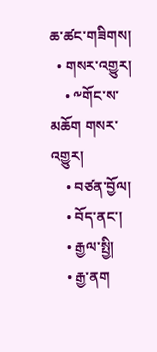ཆ་ཚང་གཟིགས།
  • གསར་འགྱུར།
    • ༸གོང་ས་མཆོག གསར་འགྱུར།
    • བཙན་བྱོལ།
    • བོད་ནང་།
    • རྒྱལ་སྤྱི།
    • རྒྱ་ནག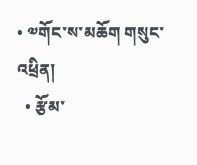• ༧གོང་ས་མཆོག གསུང་འཕྲིན།
  • རྩོམ་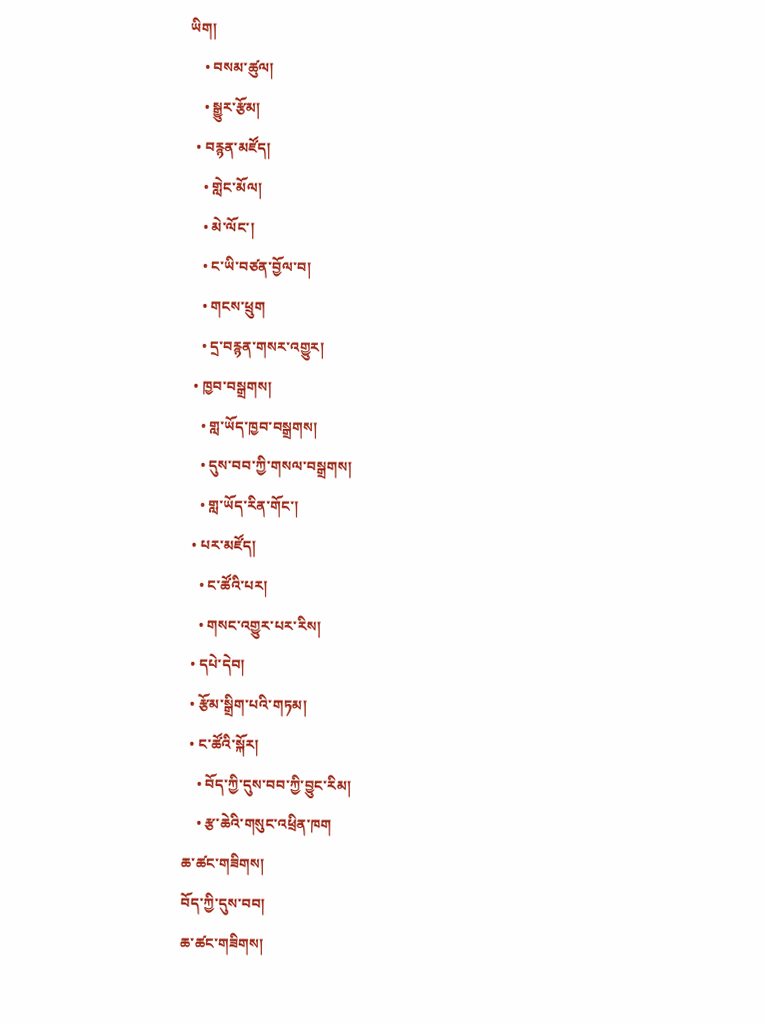ཡིག།
    • བསམ་ཚུལ།
    • སྒྱུར་རྩོམ།
  • བརྙན་མཛོད།
    • གླེང་མོལ།
    • མེ་ལོང་།
    • ང་ཡི་བཙན་བྱོལ་བ།
    • གངས་ཕྲུག
    • དྲ་བརྙན་གསར་འགྱུར།
  • ཁྱབ་བསྒྲགས།
    • གླ་ཡོད་ཁྱབ་བསྒྲགས།
    • དུས་བབ་ཀྱི་གསལ་བསྒྲགས།
    • གླ་ཡོད་རིན་གོང་།
  • པར་མཛོད།
    • ང་ཚོའི་པར།
    • གསང་འགྱུར་པར་རིས།
  • དཔེ་དེབ།
  • རྩོམ་སྒྲིག་པའི་གཏམ།
  • ང་ཚོའི་སྐོར།
    • བོད་ཀྱི་དུས་བབ་ཀྱི་བྱུང་རིམ།
    • རྩ་ཆེའི་གསུང་འཕྲིན་ཁག
ཆ་ཚང་གཟིགས།
བོད་ཀྱི་དུས་བབ།
ཆ་ཚང་གཟིགས།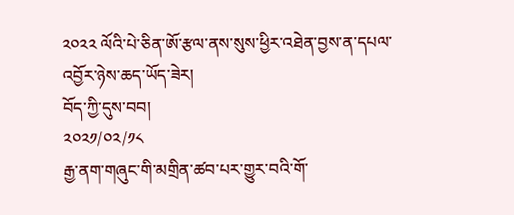༢༠༢༢ ལོའི་པེ་ཅིན་ཨོ་རྩལ་ནས་སུས་ཕྱིར་འཐེན་བྱས་ན་དཔལ་འབྱོར་ཉེས་ཆད་ཡོད་ཟེར།
བོད་ཀྱི་དུས་བབ།
༢༠༢༡/༠༢/༡༨
རྒྱ་ནག་གཞུང་གི་མགྲིན་ཚབ་པར་གྱུར་བའི་གོ་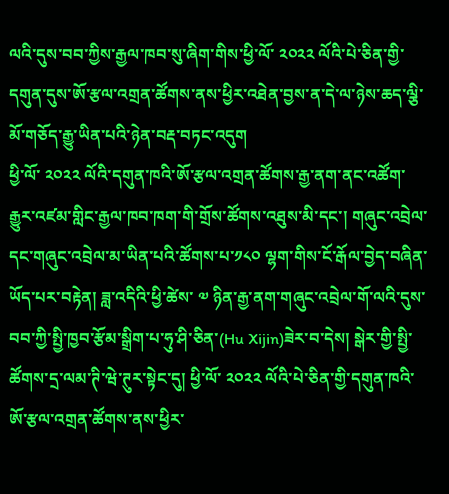ལའི་དུས་བབ་ཀྱིས་རྒྱལ་ཁབ་སུ་ཞིག་གིས་ཕྱི་ལོ་ ༢༠༢༢ ལོའི་པེ་ཅིན་གྱི་དགུན་དུས་ཨོ་རྩལ་འགྲན་ཚོགས་ནས་ཕྱིར་འཐེན་བྱས་ན་དེ་ལ་ཉེས་ཆད་ལྕི་མོ་གཅོད་རྒྱུ་ཡིན་པའི་ཉེན་བརྡ་བཏང་འདུག
ཕྱི་ལོ་ ༢༠༢༢ ལོའི་དགུན་ཁའི་ཨོ་རྩལ་འགྲན་ཚོགས་རྒྱ་ནག་ནང་འཚོག་རྒྱུར་འཛམ་གླིང་རྒྱལ་ཁབ་ཁག་གི་གྲོས་ཚོགས་འཐུས་མི་དང་། གཞུང་འབྲེལ་དང་གཞུང་འབྲེལ་མ་ཡིན་པའི་ཚོགས་པ་༡༨༠ ལྷག་གིས་ངོ་རྒོལ་བྱེད་བཞིན་ཡོད་པར་བརྟེན། ཟླ་འདིའི་ཕྱི་ཚེས་ ༧ ཉིན་རྒྱ་ནག་གཞུང་འབྲེལ་གོ་ལའི་དུས་བབ་ཀྱི་སྤྱི་ཁྱབ་རྩོམ་སྒྲིག་པ་ཧུ་ཤི་ཅིན་(Hu Xijin)ཟེར་བ་དེས། སྒེར་གྱི་སྤྱི་ཚོགས་དྲ་ལམ་ཊི་ཝེ་ཊུར་སྟེང་དུ། ཕྱི་ལོ་ ༢༠༢༢ ལོའི་པེ་ཅིན་གྱི་དགུན་ཁའི་ཨོ་རྩལ་འགྲན་ཚོགས་ནས་ཕྱིར་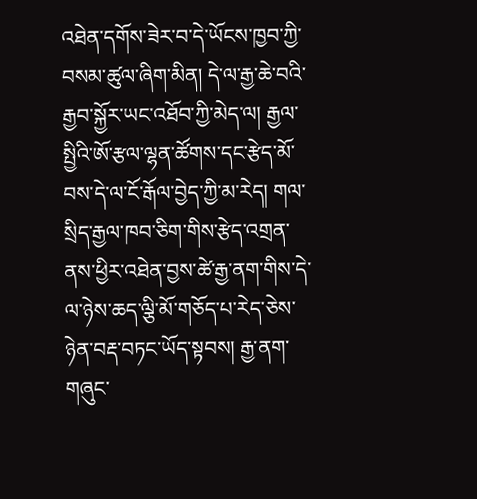འཐེན་དགོས་ཟེར་བ་དེ་ཡོངས་ཁྱབ་ཀྱི་བསམ་ཚུལ་ཞིག་མིན། དེ་ལ་རྒྱ་ཆེ་བའི་རྒྱབ་སྐྱོར་ཡང་འཐོབ་ཀྱི་མེད་ལ། རྒྱལ་སྤྱིའི་ཨོ་རྩལ་ལྷན་ཚོགས་དང་རྩེད་མོ་བས་དེ་ལ་ངོ་རྒོལ་བྱེད་ཀྱི་མ་རེད། གལ་སྲིད་རྒྱལ་ཁབ་ཅིག་གིས་རྩེད་འགྲན་ནས་ཕྱིར་འཐེན་བྱས་ཚེ་རྒྱ་ནག་གིས་དེ་ལ་ཉེས་ཆད་ལྕི་མོ་གཅོད་པ་རེད་ཅེས་ཉེན་བརྡ་བཏང་ཡོད་སྟབས། རྒྱ་ནག་གཞུང་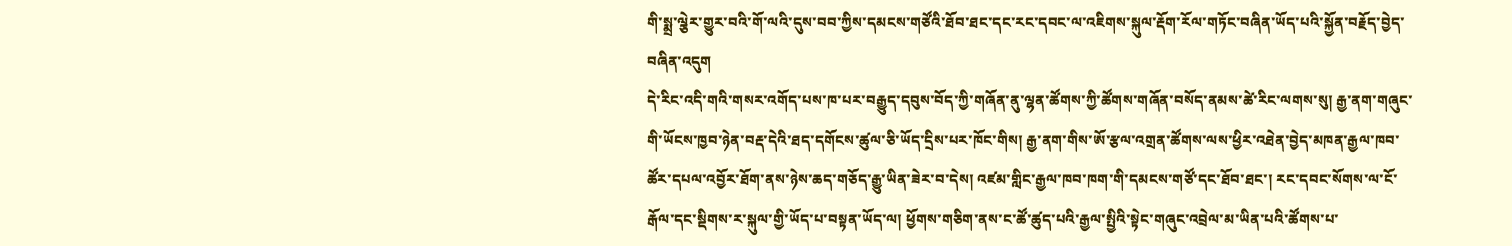གི་སྨྲ་ལྕེར་གྱུར་བའི་གོ་ལའི་དུས་བབ་ཀྱིས་དམངས་གཙོའི་ཐོབ་ཐང་དང་རང་དབང་ལ་འཇིགས་སྐུལ་རྡོག་རོལ་གཏོང་བཞིན་ཡོད་པའི་སྐྱོན་བརྗོད་བྱེད་བཞིན་འདུག
དེ་རིང་འདི་གའི་གསར་འགོད་པས་ཁ་པར་བརྒྱུད་དབུས་བོད་ཀྱི་གཞོན་ནུ་ལྷན་ཚོགས་ཀྱི་ཚོགས་གཞོན་བསོད་ནམས་ཚེ་རིང་ལགས་སུ། རྒྱ་ནག་གཞུང་གི་ཡོངས་ཁྱབ་ཉེན་བརྡ་དེའི་ཐད་དགོངས་ཚུལ་ཅི་ཡོད་དྲིས་པར་ཁོང་གིས། རྒྱ་ནག་གིས་ཨོ་རྩལ་འགྲན་ཚོགས་ལས་ཕྱིར་འཐེན་བྱེད་མཁན་རྒྱལ་ཁབ་ཚོར་དཔལ་འབྱོར་ཐོག་ནས་ཉེས་ཆད་གཅོད་རྒྱུ་ཡིན་ཟེར་བ་དེས། འཛམ་གླིང་རྒྱལ་ཁབ་ཁག་གི་དམངས་གཙོ་དང་ཐོབ་ཐང་། རང་དབང་སོགས་ལ་ངོ་རྒོལ་དང་སྡིགས་ར་སྐུལ་གྱི་ཡོད་པ་བསྟན་ཡོད་ལ། ཕྱོགས་གཅིག་ནས་ང་ཚོ་ཚུད་པའི་རྒྱལ་སྤྱིའི་སྟེང་གཞུང་འབྲེལ་མ་ཡིན་པའི་ཚོགས་པ་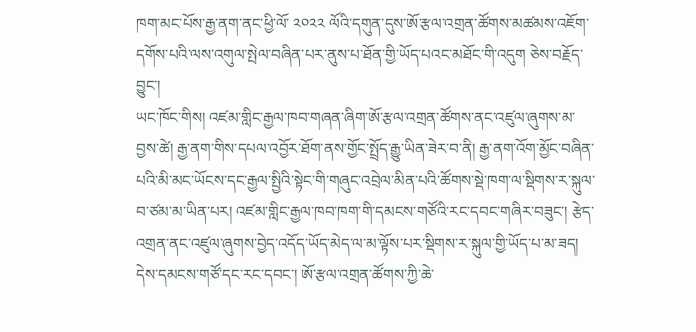ཁག་མང་པོས་རྒྱ་ནག་ནང་ཕྱི་ལོ་ ༢༠༢༢ ལོའི་དགུན་དུས་ཨོ་རྩལ་འགྲན་ཚོགས་མཚམས་འཇོག་དགོས་པའི་ལས་འགུལ་སྤེལ་བཞིན་པར་ནུས་པ་ཐོན་གྱི་ཡོད་པའང་མཐོང་གི་འདུག ཅེས་བརྗོད་བྱུང་།
ཡང་ཁོང་གིས། འཛམ་གླིང་རྒྱལ་ཁབ་གཞན་ཞིག་ཨོ་རྩལ་འགྲན་ཚོགས་ནང་འཛུལ་ཞུགས་མ་བྱས་ཚེ། རྒྱ་ནག་གིས་དཔལ་འབྱོར་ཐོག་ནས་གྱོང་སྤྲོད་རྒྱུ་ཡིན་ཟེར་བ་ནི། རྒྱ་ནག་འོག་མྱོང་བཞིན་པའི་མི་མང་ཡོངས་དང་རྒྱལ་སྤྱིའི་སྟེང་གི་གཞུང་འབྲེལ་མིན་པའི་ཚོགས་སྡེ་ཁག་ལ་སྡིགས་ར་སྐུལ་བ་ཙམ་མ་ཡིན་པར། འཛམ་གླིང་རྒྱལ་ཁབ་ཁག་གི་དམངས་གཙོའི་རང་དབང་གཞིར་བཟུང་། རྩེད་འགྲན་ནང་འཛུལ་ཞུགས་བྱེད་འདོད་ཡོད་མེད་ལ་མ་ལྟོས་པར་སྡིགས་ར་སྐུལ་གྱི་ཡོད་པ་མ་ཟད། དེས་དམངས་གཙོ་དང་རང་དབང་། ཨོ་རྩལ་འགྲན་ཚོགས་ཀྱི་ཆེ་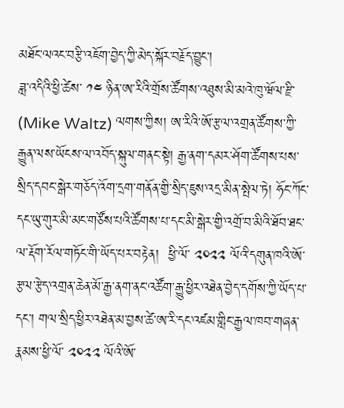མཐོང་ལའང་བརྩི་འཇོག་བྱེད་ཀྱི་མེད་སྐོར་བརྗོད་བྱུང་།
ཟླ་འདིའི་ཕྱི་ཚེས་ ༡༤ ཉིན་ཨ་རིའི་གྲོས་ཚོགས་འཐུས་མི་མའེ་ཁུ་ཝོལ་རྫི་ (Mike Waltz) ལགས་ཀྱིས། ཨ་རིའི་ཨོ་རྩལ་འགྲན་ཚོགས་ཀྱི་རྒྱུན་ལས་ཡོངས་ལ་འབོད་སྐུལ་གནང་སྟེ། རྒྱ་ནག་དམར་ཤོག་ཚོགས་པས་སྲིད་དབང་སྒེར་གཅོད་འོག་དྲག་གནོན་གྱི་སྲིད་ཇུས་འདྲ་མིན་སྤེལ་ཏེ། ཧོང་ཀོང་དང་ཡུ་གུར་མི་མང་གཙོས་པའི་ཚོགས་པ་དང་མི་སྒེར་གྱི་འགྲོ་བ་མིའི་ཐོབ་ཐང་ལ་རྡོག་རོལ་གཏོང་གི་ཡོད་པར་བརྟེན།  ཕྱི་ལོ་ ༢༠༢༢ ལོའི་དགུན་ཁའི་ཨོ་རྩལ་རྩེད་འགྲན་ཆེན་མོ་རྒྱ་ནག་ནང་འཚོག་རྒྱུ་ཕྱིར་འཐེན་བྱེད་དགོས་ཀྱི་ཡོད་པ་དང་། གལ་སྲིད་ཕྱིར་འཐེན་མ་བྱས་ཚེ་ཨ་རི་དང་འཛམ་གླིང་རྒྱལ་ཁབ་གཞན་རྣམས་ཕྱི་ལོ་ ༢༠༢༢ ལོའི་ཨོ་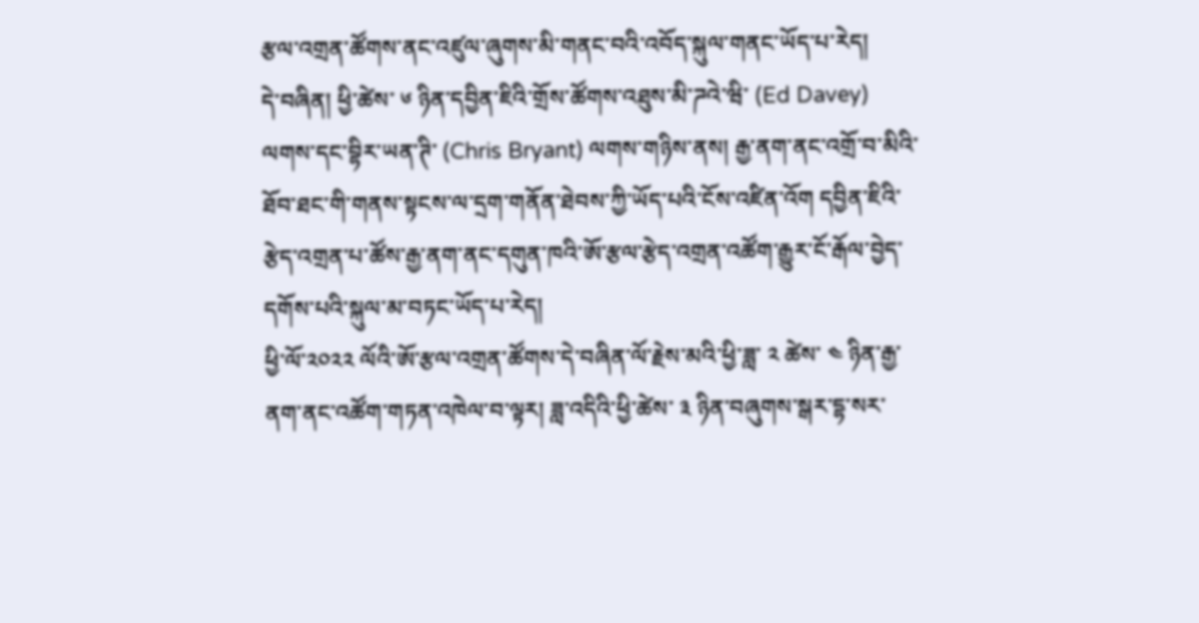རྩལ་འགྲན་ཚོགས་ནང་འཛུལ་ཞུགས་མི་གནང་བའི་འབོད་སྐུལ་གནང་ཡོད་པ་རེད།
དེ་བཞིན། ཕྱི་ཚེས་ ༦ ཉིན་དབྱིན་ཇིའི་གྲོས་ཚོགས་འཐུས་མི་ཌའེ་ཝི་ (Ed Davey) ལགས་དང་བྷིར་ཡན་ཊི་ (Chris Bryant) ལགས་གཉིས་ནས། རྒྱ་ནག་ནང་འགྲོ་བ་མིའི་ཐོབ་ཐང་གི་གནས་སྟངས་ལ་དྲག་གནོན་ཐེབས་ཀྱི་ཡོད་པའི་ངོས་འཛིན་འོག དབྱིན་ཇིའི་རྩེད་འགྲན་པ་ཚོས་རྒྱ་ནག་ནང་དགུན་ཁའི་ཨོ་རྩལ་རྩེད་འགྲན་འཚོག་རྒྱུར་ངོ་རྒོལ་བྱེད་དགོས་པའི་སྐུལ་མ་བཏང་ཡོད་པ་རེད།
ཕྱི་ལོ་༢༠༢༢ ལོའི་ཨོ་རྩལ་འགྲན་ཚོགས་དེ་བཞིན་ལོ་རྗེས་མའི་ཕྱི་ཟླ་ ༢ ཚེས་ ༤ ཉིན་རྒྱ་ནག་ནང་འཚོག་གཏན་འཁེལ་བ་ལྟར། ཟླ་འདིའི་ཕྱི་ཚེས་ ༣ ཉིན་བཞུགས་སྒར་དྷ་སར་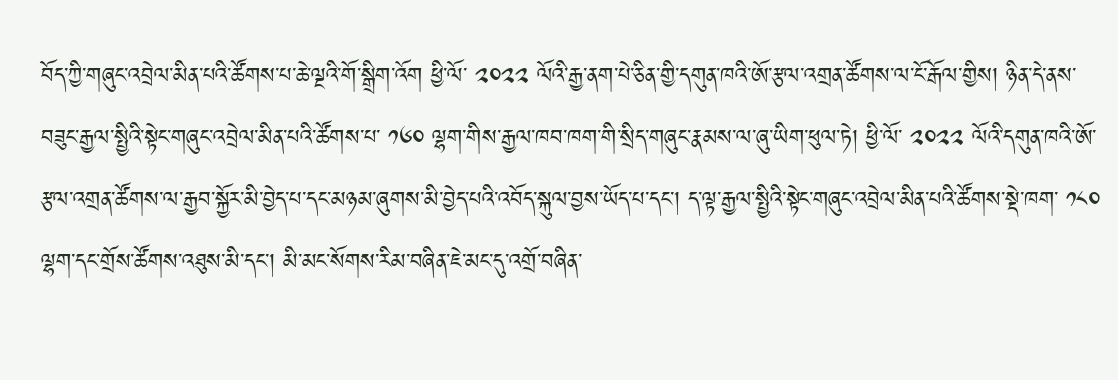བོད་ཀྱི་གཞུང་འབྲེལ་མིན་པའི་ཚོགས་པ་ཆེ་ལྔའི་གོ་སྒྲིག་འོག ཕྱི་ལོ་ ༢༠༢༢ ལོའི་རྒྱ་ནག་པེ་ཅིན་གྱི་དགུན་ཁའི་ཨོ་རྩལ་འགྲན་ཚོགས་ལ་ངོ་རྒོལ་གྱིས། ཉིན་དེ་ནས་བཟུང་རྒྱལ་སྤྱིའི་སྟེང་གཞུང་འབྲེལ་མིན་པའི་ཚོགས་པ་ ༡༦༠ ལྷག་གིས་རྒྱལ་ཁབ་ཁག་གི་སྲིད་གཞུང་རྣམས་ལ་ཞུ་ཡིག་ཕུལ་ཏེ། ཕྱི་ལོ་ ༢༠༢༢ ལོའི་དགུན་ཁའི་ཨོ་རྩལ་འགྲན་ཚོགས་ལ་རྒྱབ་སྐྱོར་མི་བྱེད་པ་དང་མཉམ་ཞུགས་མི་བྱེད་པའི་འབོད་སྐུལ་བྱས་ཡོད་པ་དང་། ད་ལྟ་རྒྱལ་སྤྱིའི་སྟེང་གཞུང་འབྲེལ་མིན་པའི་ཚོགས་སྡེ་ཁག་ ༡༨༠ ལྷག་དང་གྲོས་ཚོགས་འཐུས་མི་དང་། མི་མང་སོགས་རིམ་བཞིན་ཇེ་མང་དུ་འགྲོ་བཞིན་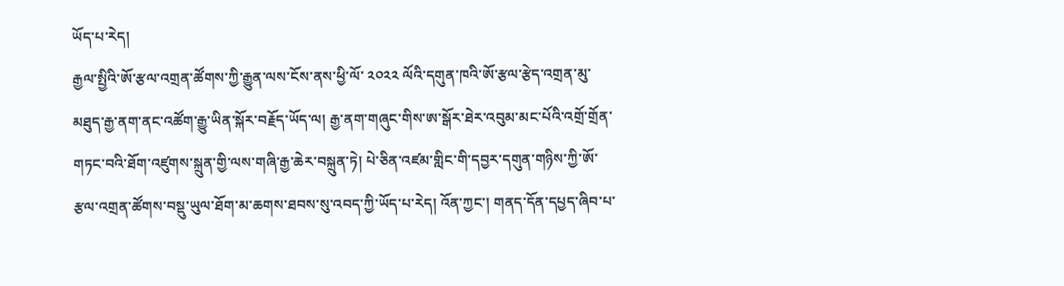ཡོད་པ་རེད།
རྒྱལ་སྤྱིའི་ཨོ་རྩལ་འགྲན་ཚོགས་ཀྱི་རྒྱུན་ལས་ངོས་ནས་ཕྱི་ལོ་ ༢༠༢༢ ལོའི་དགུན་ཁའི་ཨོ་རྩལ་རྩེད་འགྲན་མུ་མཐུད་རྒྱ་ནག་ནང་འཚོག་རྒྱུ་ཡིན་སྐོར་བརྗོད་ཡོད་ལ། རྒྱ་ནག་གཞུང་གིས་ཨ་སྒོར་ཐེར་འབུམ་མང་པོའི་འགྲོ་གྲོན་གཏང་བའི་ཐོག་འཛུགས་སྐྲུན་གྱི་ལས་གཞི་རྒྱ་ཆེར་བསྐྲུན་ཏེ། པེ་ཅིན་འཛམ་གླིང་གི་དབྱར་དགུན་གཉིས་ཀྱི་ཨོ་རྩལ་འགྲན་ཚོགས་བསྡུ་ཡུལ་ཐོག་མ་ཆགས་ཐབས་སུ་འབད་ཀྱི་ཡོད་པ་རེད། འོན་ཀྱང་། གནད་དོན་དཔྱད་ཞིབ་པ་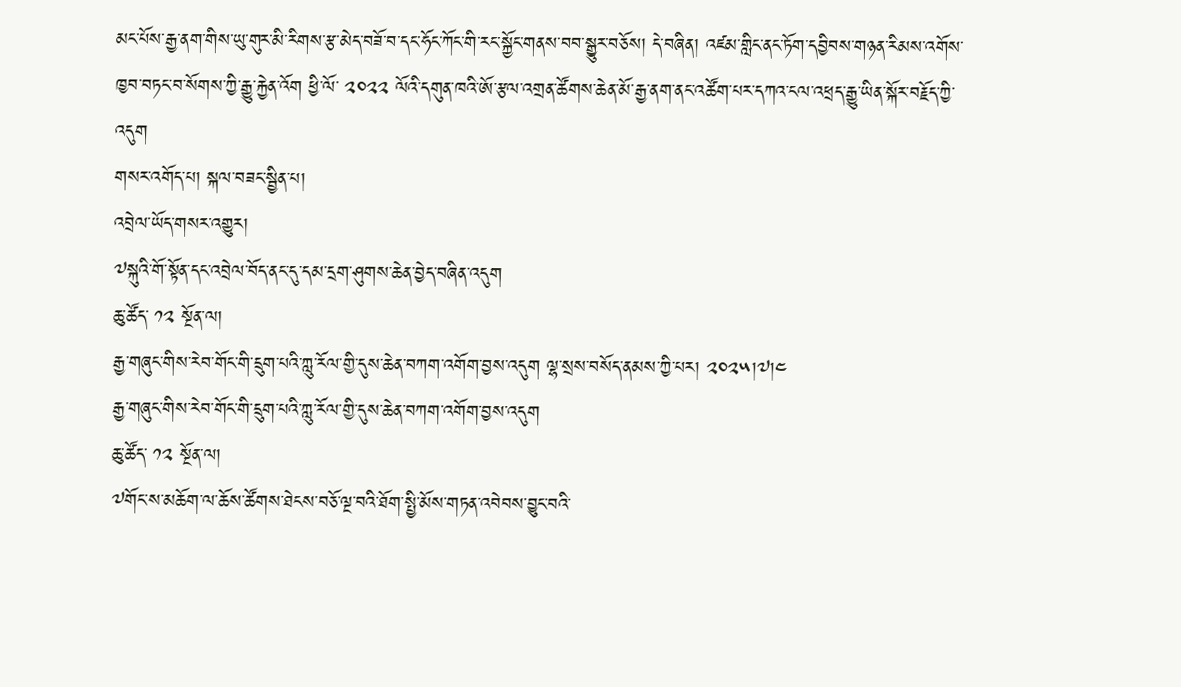མང་པོས་རྒྱ་ནག་གིས་ཡུ་གུར་མི་རིགས་རྩ་མེད་བཟོ་བ་དང་ཧོང་ཀོང་གི་རང་སྐྱོང་གནས་བབ་སྒྱུར་བཅོས། དེ་བཞིན། འཛམ་གླིང་ནང་ཏོག་དབྱིབས་གཉན་རིམས་འགོས་ཁྱབ་བཏང་བ་སོགས་ཀྱི་རྒྱུ་རྐྱེན་འོག ཕྱི་ལོ་ ༢༠༢༢ ལོའི་དགུན་ཁའི་ཨོ་རྩལ་འགྲན་ཚོགས་ཆེན་མོ་རྒྱ་ནག་ནང་འཚོག་པར་དཀའ་ངལ་འཕྲད་རྒྱུ་ཡིན་སྐོར་བརྗོད་ཀྱི་འདུག
གསར་འགོད་པ། སྐལ་བཟང་སྦྱིན་པ།
འབྲེལ་ཡོད་གསར་འགྱུར།
༧སྐུའི་གོ་སྟོན་དང་འབྲེལ་བོད་ནང་དུ་དམ་དྲག་ཤུགས་ཆེན་བྱེད་བཞིན་འདུག
ཆུ་ཚོད་ ༡༢ སྔོན་ལ།
རྒྱ་གཞུང་གིས་རེབ་གོང་གི་དྲུག་པའི་ཀླུ་རོལ་གྱི་དུས་ཆེན་བཀག་འགོག་བྱས་འདུག ལྷ་སྲས་བསོད་ནམས་ཀྱི་པར། ༢༠༢༥།༧།༤
རྒྱ་གཞུང་གིས་རེབ་གོང་གི་དྲུག་པའི་ཀླུ་རོལ་གྱི་དུས་ཆེན་བཀག་འགོག་བྱས་འདུག
ཆུ་ཚོད་ ༡༢ སྔོན་ལ།
༧གོང་ས་མཆོག་ལ་ཆོས་ཚོགས་ཐེངས་བཅོ་ལྔ་བའི་ཐོག་སྤྱི་མོས་གཏན་འབེབས་བྱུང་བའི་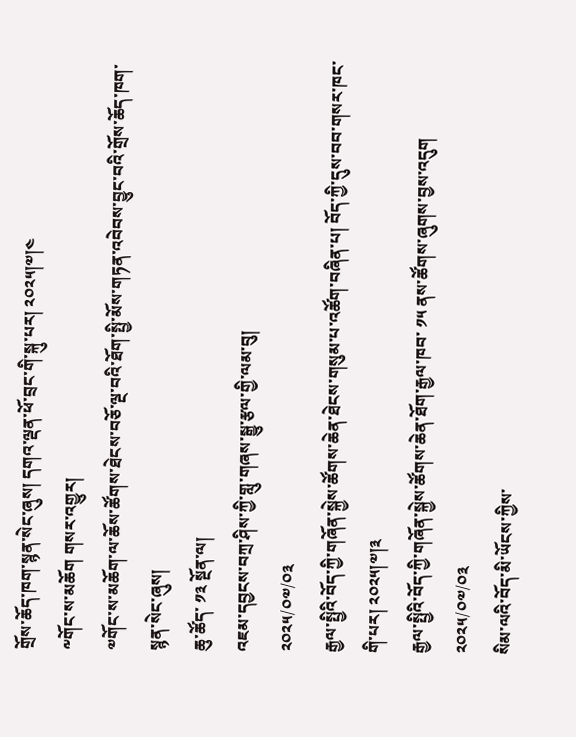གྲོས་ཆོད་ཁག་སྙན་སེང་ཞུས། དགའ་ལྡན་ཕོ་བྲང་གི་སྐུ་པར། ༢༠༢༥།༧།༤
༸གོང་ས་མཆོག གསར་འགྱུར།
༧གོང་ས་མཆོག་ལ་ཆོས་ཚོགས་ཐེངས་བཅོ་ལྔ་བའི་ཐོག་སྤྱི་མོས་གཏན་འབེབས་བྱུང་བའི་གྲོས་ཆོད་ཁག་སྙན་སེང་ཞུས།
ཆུ་ཚོད་ ༡༣ སྔོན་ལ།
འཇམ་དབྱངས་བཀྲ་ཤིས་ཀྱི་གླུ་གཞས་སྒྱུ་རྩལ་གྱི་ལམ་བུ།
༢༠༢༥/༠༧/༠༣
རྒྱལ་སྤྱིའི་བོད་ཀྱི་གཞོན་སྐྱེས་ཚོགས་ཆེན་ཐེངས་གསུམ་པ་འཚོག་བཞིན་པ། བོད་ཀྱི་དུས་བབ་གསར་ཁང་གི་པར། ༢༠༢༥།༧།༣
རྒྱལ་སྤྱིའི་བོད་ཀྱི་གཞོན་སྐྱེས་ཚོགས་ཆེན་ཐོག་རྒྱལ་ཁབ་ ༡༥ ནས་ཚོགས་ཞུགས་བྱས་འདུག
༢༠༢༥/༠༧/༠༣
སིམ་ལའི་བོད་མི་ཡོངས་ཀྱིས་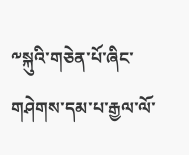༸སྐུའི་གཅེན་པོ་ཞིང་གཤེགས་དམ་པ་རྒྱལ་ལོ་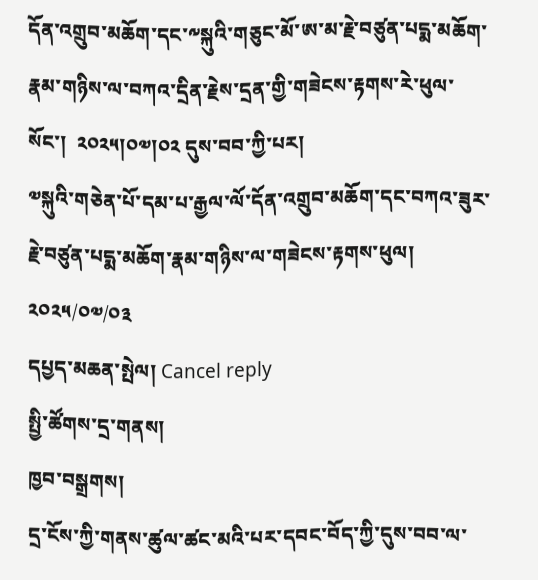དོན་འགྲུབ་མཆོག་དང་༸སྐུའི་གཅུང་མོ་ཨ་མ་རྗེ་བཙུན་པདྨ་མཆོག་རྣམ་གཉིས་ལ་བཀའ་དྲིན་རྗེས་དྲན་གྱི་གཟེངས་རྟགས་རེ་ཕུལ་སོང་།  ༢༠༢༥།༠༧།༠༢ དུས་བབ་ཀྱི་པར།
༧སྐུའི་གཅེན་པོ་དམ་པ་རྒྱལ་ལོ་དོན་འགྲུབ་མཆོག་དང་བཀའ་ཟུར་རྗེ་བཙུན་པདྨ་མཆོག་རྣམ་གཉིས་ལ་གཟེངས་རྟགས་ཕུལ།
༢༠༢༥/༠༧/༠༣
དཔྱད་མཆན་སྤེལ། Cancel reply
སྤྱི་ཚོགས་དྲ་གནས།
ཁྱབ་བསྒྲགས།
དྲ་ངོས་ཀྱི་གནས་ཚུལ་ཚང་མའི་པར་དབང་བོད་ཀྱི་དུས་བབ་ལ་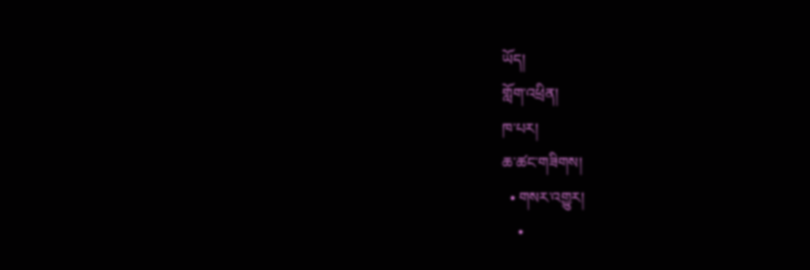ཡོད།
གློག་འཕྲིན།
ཁ་པར།
ཆ་ཚང་གཟིགས།
  • གསར་འགྱུར།
    •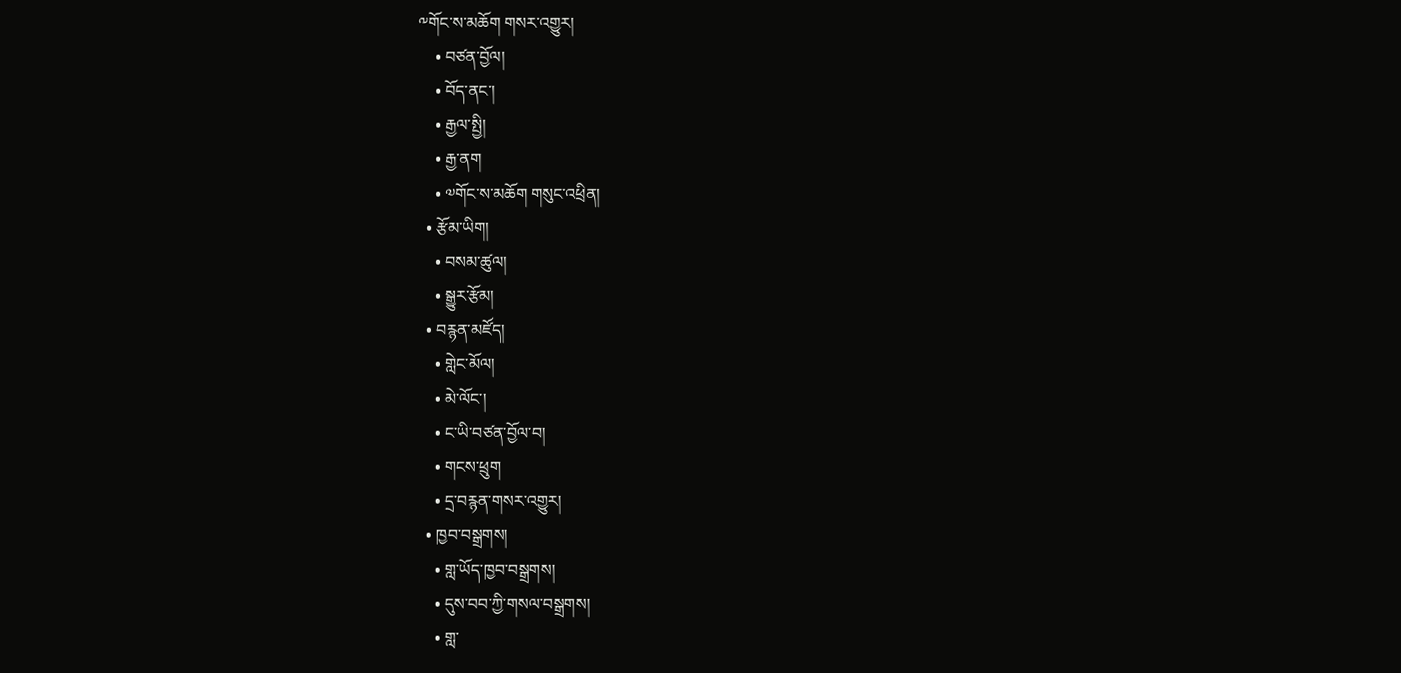༸གོང་ས་མཆོག གསར་འགྱུར།
    • བཙན་བྱོལ།
    • བོད་ནང་།
    • རྒྱལ་སྤྱི།
    • རྒྱ་ནག
    • ༧གོང་ས་མཆོག གསུང་འཕྲིན།
  • རྩོམ་ཡིག།
    • བསམ་ཚུལ།
    • སྒྱུར་རྩོམ།
  • བརྙན་མཛོད།
    • གླེང་མོལ།
    • མེ་ལོང་།
    • ང་ཡི་བཙན་བྱོལ་བ།
    • གངས་ཕྲུག
    • དྲ་བརྙན་གསར་འགྱུར།
  • ཁྱབ་བསྒྲགས།
    • གླ་ཡོད་ཁྱབ་བསྒྲགས།
    • དུས་བབ་ཀྱི་གསལ་བསྒྲགས།
    • གླ་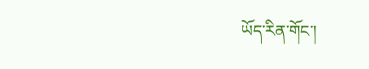ཡོད་རིན་གོང་།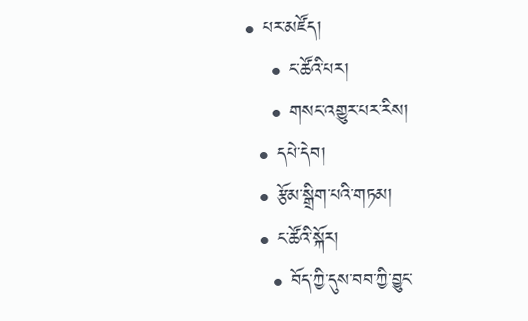• པར་མཛོད།
    • ང་ཚོའི་པར།
    • གསང་འགྱུར་པར་རིས།
  • དཔེ་དེབ།
  • རྩོམ་སྒྲིག་པའི་གཏམ།
  • ང་ཚོའི་སྐོར།
    • བོད་ཀྱི་དུས་བབ་ཀྱི་བྱུང་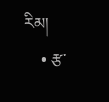རིམ།
    • རྩ་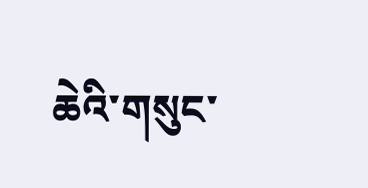ཆེའི་གསུང་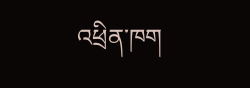འཕྲིན་ཁག